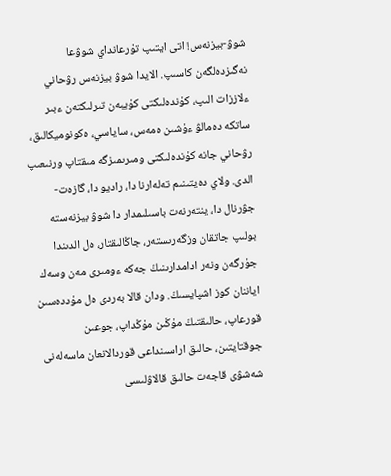شوۋ-بيزنەس! اتى ايتىپ تۇرعانداي شوۋعا نەگىزدەلگەن كاسىپ. الايدا شوۋ بيزنەس رۋحاني ءلاززات الىپ، كۇندەلىكتى كۇيبەن تىرلىكتەن ءبىر ساتكە دەمالۋ ءۇشىن ەمەس، ساياسي، ەكونوميكالىق، رۋحاني جانە كۇندەلىكتى ومىرىمىزگە مىقتاپ ورنىعىپ الدى. ولاي دەيتىنىم تەلەارنا دا، راديو دا، گازەت-جۋرنال دا، ينتەرنەت باسىلىمدار دا شوۋ بيزنەستە بولىپ جاتقان وزگەرىستەر، جاڭالىقتار، ەل الدىندا جۇرگەن ونەر ادامدارىنىڭ جەكە ءومىرى مەن وسەك اياننان كوز اشپايسىڭ. ودان قالا بەردى ەل مۇددەسىن قورعاپ، حالىقتىڭ مۇڭىن مۇڭداپ، جوعىن جوقتايتىن، حالىق اراسىنداعى قوردالانعان ماسەلەنى شەشۋى قاجەت حالىق قالاۋلىسى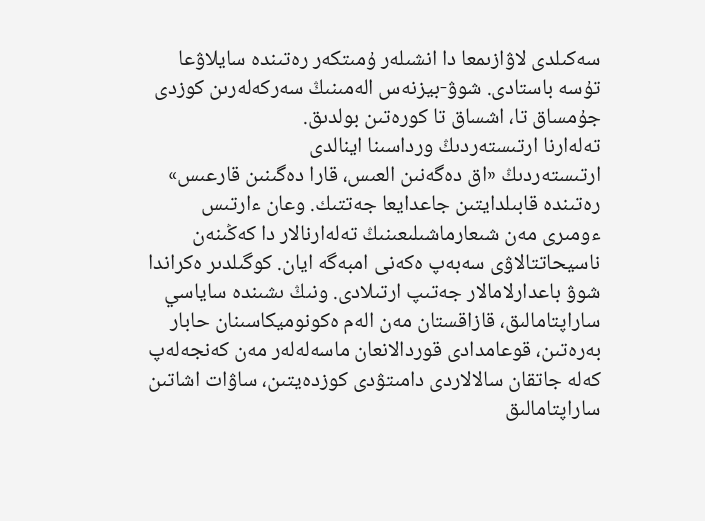سەكىلدى لاۋازىمعا دا انشىلەر ۇمىتكەر رەتىندە سايلاۋعا تۇسە باستادى. شوۋ-بيزنەس الەمىنىڭ سەركەلەرىن كوزدى جۇمساق تا، اشساق تا كورەتىن بولدىق.
تەلەارنا ارتىستەردىڭ ورداسىنا اينالدى
ارتىستەردىڭ «اق دەگەنىن العىس، قارا دەگىنىن قارعىس» رەتىندە قابىلدايتىن جاعدايعا جەتتىك. وعان ءارتىس ءومىرى مەن شىعارماشىلىعىنىڭ تەلەارنالار دا كەڭىنەن ناسيحاتتالاۋى سەبەپ ەكەنى امبەگە ايان. كوگىلدىر ەكراندا شوۋ باعدارلامالار جەتىپ ارتىلادى. ونىڭ ىشىندە ساياسي ساراپتامالىق، قازاقستان مەن الەم ەكونوميكاسىنان حابار بەرەتىن، قوعامدادى قوردالانعان ماسەلەلەر مەن كەنجەلەپ كەلە جاتقان سالالاردى دامىتۋدى كوزدەيتىن، ساۋات اشاتىن ساراپتامالىق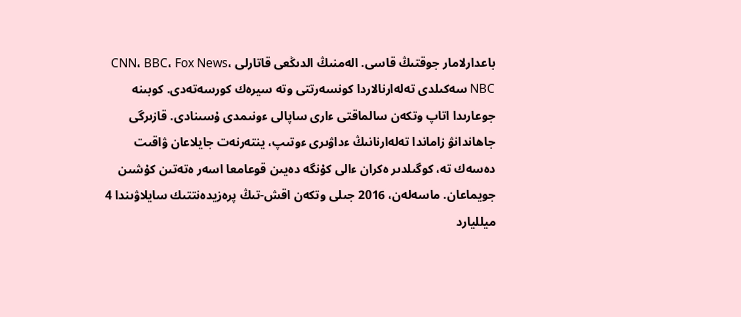باعدارلامار جوقتىڭ قاسى. الەمنىڭ الدىڭعى قاتارلى CNN، BBC، Fox News، NBC سەكىلدى تەلەارنالاردا كونسەرتتى وتە سيرەك كورسەتەدى. كوبىنە جوعارىدا اتاپ وتكەن سالماقتى ءارى ساپالى ءونىمدى ۇسىنادى. قازىرگى جاھاندانۋ زاماندا تەلەارنانىڭ ءداۋىرى ءوتىپ، ينتەرنەت جايلاعان ۋاقىت دەسەك تە، كوگىلدىر ەكران ءالى كۇنگە دەيىن قوعامعا اسەر ەتەتىن كۇشىن جويماعان. ماسەلەن، 2016 جىلى وتكەن اقش-تىڭ پرەزيدەنتتىك سايلاۋىندا 4 ميلليارد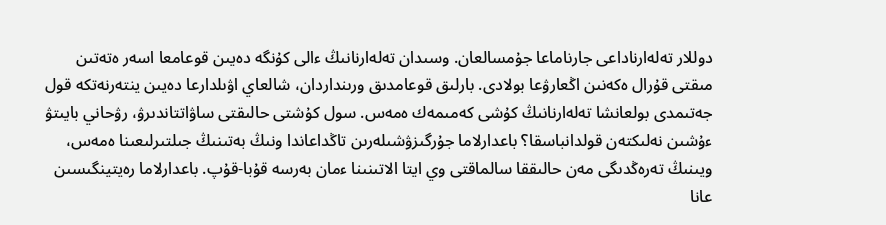دوللار تەلەارناداعى جارناماعا جۇمسالعان. وسىدان تەلەارنانىڭ ءالى كۇنگە دەيىن قوعامعا اسەر ەتەتىن مىقتى قۇرال ەكەنىن اڭعارۋعا بولادى. بارلىق قوعامدىق ورىنداردان، شالعاي اۋىلدارعا دەيىن ينتەرنەتكە قول جەتىمدى بولعانشا تەلەارنانىڭ كۇشى كەمىمەك ەمەس. سول كۇشتى حالىقتى ساۋاتتاندىرۋ، رۋحاني بايىتۋ ءۇشىن نەلىكتەن قولدانباسقا؟ باعدارلاما جۇرگىزۋشىلەرىن تاڭداعاندا ونىڭ بەتىنىڭ جىلتىرلىعىنا ەمەس، ويىنىڭ تەرەڭدىگى مەن حالىققا سالماقتى وي ايتا الاتىنىنا ءمان بەرسە قۇبا-قۇپ. باعدارلاما رەيتينگىسىن عانا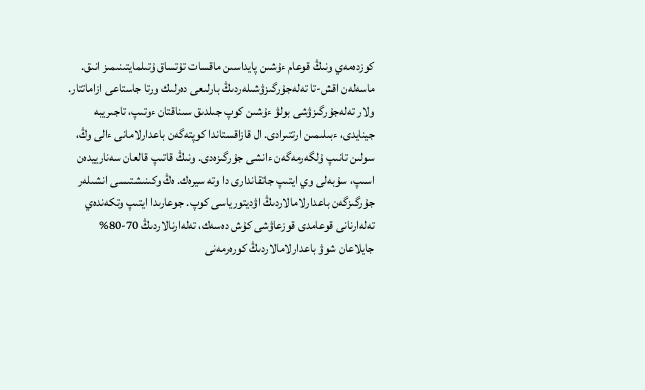كوزدەمەي ونىڭ قوعام ءۇشىن پايداسىن ماقسات تۇتساق ۇتىلمايتىنىمىز انىق. ماسەلەن اقش-تا تەلەجۇرگىزۋشىلەردىڭ بارلىعى دەرلىك ورتا جاستاعى ازاماتتار. ولار تەلەجۇرگىزۋشى بولۋ ءۇشىن كوپ جىلدىق سىناقتان ءوتىپ، تاجىريبە جينايدى، ءبىلىمىن ارتتىرادى. ال قازاقستاندا كوپتەگەن باعدارلامانى ءالى وڭ، سولىن تانىپ ۇلگەرمەگەن ءانشى جۇرگىزەدى. ونىڭ قاتىپ قالعان سەنارييدەن اسىپ، سۇبەلى وي ايتىپ جاتقاندارى دا وتە سيرەك. ەڭ وكىنىشتىسى انشىلەر جۇرگىزگەن باعدارلامالاردىڭ اۋديتورياسى كوپ. جوعارىدا ايتىپ وتكەندەي تەلەارنانى قوعامدى قوزعاۋشى كۇش دەسەك، تەلەارنالاردىڭ 70-80% جايلاعان شوۋ باعدارلامالاردىڭ كورەرمەنى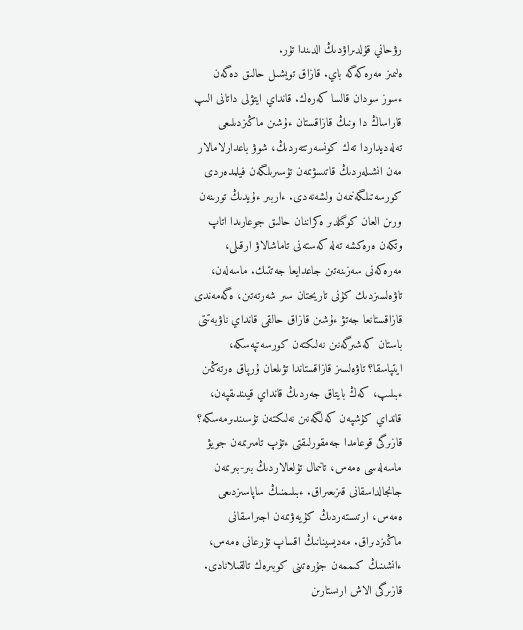رۋحاني قۇلدىراۋدىڭ الدىندا تۇر.
ەلىمىز مەرەكەگە باي. قازاق تويشىل حالىق دەگەن ءسوز سودان قالسا كەرەك. قانداي ايتۋلى داتانى الىپ قاراساڭ دا ونىڭ قازاقستان ءۇشىن ماڭىزدىلىعى تەلەديداردا تەك كونسەرتتەردىڭ، شوۋ باعدارلامالار مەن انشىلەردىڭ قاتىسۋىمەن تۇسىرىلگەن فيلمدەردى كورسەتىلگەنىمەن ولشەنەدى. ءاربىر ءۇيدىڭ تورىنەن ورىن العان كوگىلدىر ەكراننان حالىق جوعارىدا اتاپ وتكەن ەرەكشە تەلە كەستەنى تاماشالاۋ ارقىلى، مەرەكەنى سەزىنەتىن جاعدايعا جەتتىك. ماسەلەن، تاۋەلسىزدىك كۇنى تاريحتان سىر شەرتەتىن، ەگەمەندى قازاقستانعا جەتۋ ءۇشىن قازاق حالقى قانداي ناۋبەتتى باستان كەشىرگەنىن نەلىكتەن كورسەتپەسكە، ايتپاسقا؟ تاۋەلسىز قازاقستاندا تۋىلعان ۇرپاق ەرتەڭىن ءبىلىپ، كەڭ بايتاق جەردىڭ قانداي قيىندىقپەن، قانداي كۇشپەن كەلگەنىن نەلىكتەن تۇسىندىرمەسكە؟
قازىرگى قوعامدا جەمقورلىقتى ءتۇپ تامىرىمەن جويۋ ماسەلەسى ەمەس، تانىمال تۇلعالاردىڭ بىر-بىرىمەن جانجالداسقانى قىزىعىراق. ءبىلىمنىڭ ساپاسىزدىعى ەمەس، ارتىستەردىڭ كۇيەۋىمەن اجىراسقانى ماڭىزدىراق. مەديسينانىڭ اقساپ تۇرعانى ەمەس، ءانشىنىڭ كىممەن جۇرەتىنى كوبىرەك تالقىلانادى. قازىرگى الاش ارىستارىن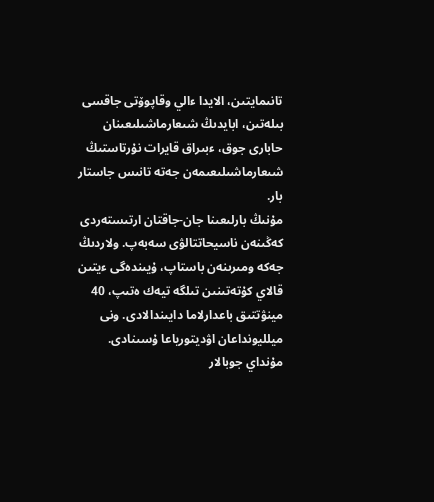تانىمايتىن، الايدا ءالي وقاپوۆتى جاقسى بىلەتىن، ابايدىڭ شىعارماشىلىعىنان حابارى جوق، ءبىراق قايرات نۇرتاستىڭ شىعارماشىلىعىمەن جەتە تانىس جاستار بار.
مۇنىڭ بارلىعىنا جان-جاقتان ارتىستەردى كەڭىنەن ناسيحاتتالۋى سەبەپ. ولاردىڭ جەكە ومىرىنەن باستاپ، ۇيىندەگى ءيتىن قالاي كۇتەتىنىن تىلگە تيەك ەتىپ، 40 مينۋتتىق باعدارلاما دايىندالادى. ونى ميلليونداعان اۋديتورياعا ۇسىنادى. مۇنداي جوبالار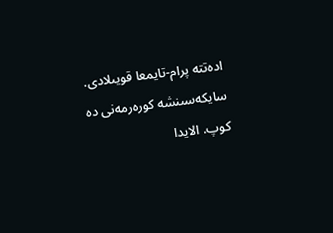ادەتتە پرام-تايمعا قويىلادى. سايكەسىنشە كورەرمەنى دە كوپ. الايدا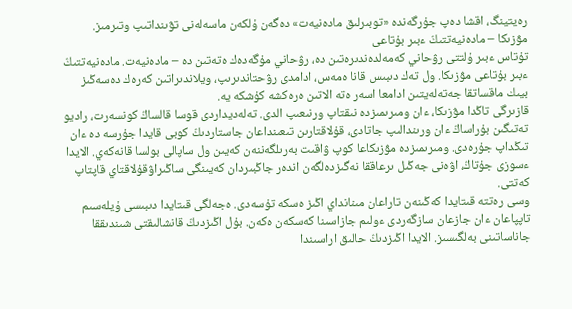رەيتينگ، اقشا دەپ جۇرگەندە «توبىرلىق مادەنيەت» دەگەن ۇلكەن ماسەلەنى تۋىنداتىپ وتىرمىز.
مۋزىكا – مادەنيەتتىڭ ءبىر بۇتاعى
تۇتاس ءبىر ۇلتتى رۋحاني كەمەلدەندىرەتىن دە، رۋحاني مۇگەدەك ەتەتىن دە – مادەنيەت. مادەنيەتتىڭ ءبىر بۇتاعى مۋزىكا. ول تەك دىبىس قانا ەمەس، ادامدى رۋحتاندىرىپ، ويلاندىراتىن كەرەك دەسەڭىز بيىك ماقساتقا جەتەلەيتىن ادامعا اسەر ەتە الاتىن ەرەكشە كۇشكە يە.
قازىرگى تاڭدا مۋزىكا، ءان ومىرىمىزدە نىقتاپ ورنىعىپ الدى. تەلەديداردى قوسا قالساڭ كونسەرت، راديو تەتىگىن بۇراساڭ ءان ورىندالىپ جاتادى، قۇلاقتارىن تىعىنداعان جاستاردىڭ كوبى قايدا جۇرسە دە ءان تىڭداپ جۇرەدى. ومىرىمىزدە مۋزىكاعا كوپ ۋاقىت بەرىلگەننەن كەيىن ول ساپالى بولسا قانەكەي. الايدا ءسوزى جۇتاڭ، اۋەنى جەڭىل ىرعاققا نەگىزدەلگەن اندەر جاڭبىردان كەيىنگى ساڭىراۋقۇلاقتاي قاپتاپ كەتتى.
وسى رەتتە قىتايدا كەڭىنەن تاراعان مىنانداي اڭىز ەسكە تۇسەدى. ەجەلگى قىتايدا دىبىسى ۇيلەسىم تاپپاعان ءان جازعان سازگەردى ءولىم جازاسىنا كەسكەن ەكەن. بۇل اڭىزدىڭ قانشالىقتى شىندىققا جاناساتىنى بەلگىسىز. الايدا اڭىزدىڭ حالىق اراسىندا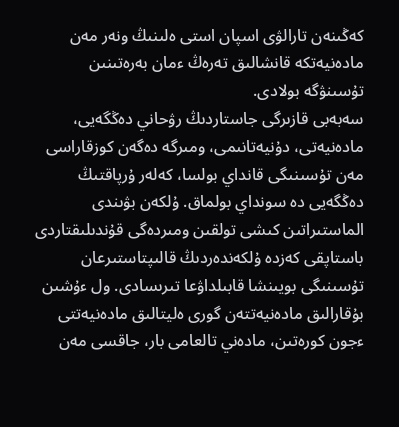كەڭىنەن تارالۋى اسپان استى ەلىنىڭ ونەر مەن مادەنيەتكە قانشالىق تەرەڭ ءمان بەرەتىنىن تۇسىنۋگە بولادى.
سەبەبى قازىرگى جاستاردىڭ رۋحاني دەڭگەيى، مادەنيەتى، دۇنيەتانىمى، ومىرگە دەگەن كوزقاراسى مەن تۇسىنىگى قانداي بولسا، كەلەر ۇرپاقتىڭ دەڭگەيى دە سونداي بولماق. ۇلكەن بۋىندى الماستىراتىن كىشى تولقىن ومىردەگى قۇندىلىقتاردى باستاپقى كەزدە ۇلكەندەردىڭ قالىپتاستىرعان تۇسىنىگى بويىنشا قابىلداۋعا تىرىسادى. ول ءۇشىن بۇقارالىق مادەنيەتتەن گورى ەليتالىق مادەنيەتتى ءجون كورەتىن، مادەني تالعامى بار، جاقسى مەن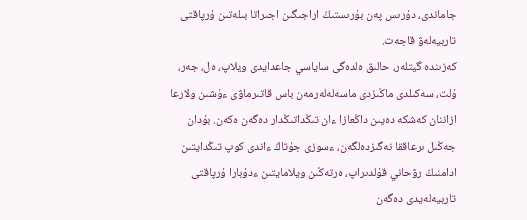جاماندى، دۇرىس پەن بۇرىستىڭ اراجىگىن اجىراتا بىلەتىن ۇرپاقتى تاربيەلەۋ قاجەت.
كەزىندە گيتلەر، حالىق ەلدەگى ساياسي جاعدايدى ويلاپ، ەل، جەر، ۇلت، سەكىلدى ماڭىزدى ماسەلەلەرمەن باس قاتىرماۋى ءۇشىن ولارعا ازاننان كەشكە دەيىن داڭعازا ءان تىڭداتىڭدار دەگەن ەكەن. بۇدان جەڭىل ىرعاققا نەگىزدەلگەن، ءسوزى جۇتاڭ ءاندى كوپ تىڭدايتىن ادامنىڭ رۋحاني قۇلدىراپ، ەرتەڭىن ويلامايتىن ءدۇبارا ۇرپاقتى تاربيەلەيدى دەگەن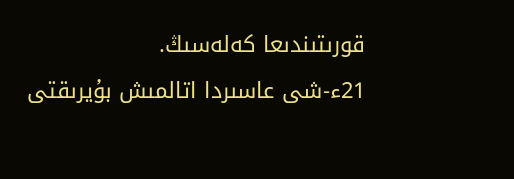قورىتىندىعا كەلەسىڭ.
21ء-شى عاسىردا اتالمىش بۇيرىقتى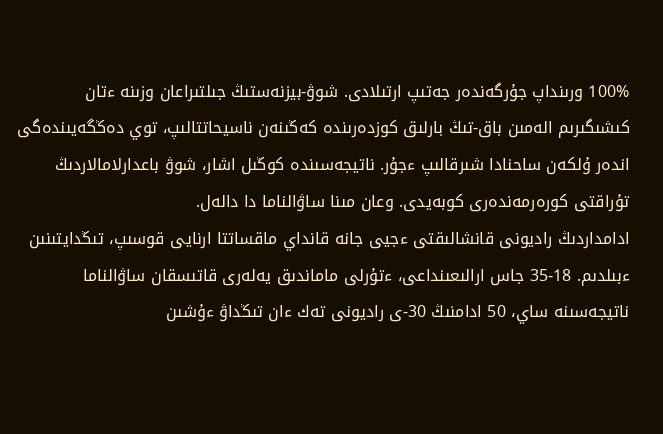100% ورىنداپ جۇرگەندەر جەتىپ ارتىلادى. شوۋ-بيزنەستىڭ جىلتىراعان وزىنە ءتان كىشىگىرىم الەمىن باق-تىڭ بارلىق كوزدەرىندە كەڭىنەن ناسيحاتتالىپ، توي دەڭگەيىندەگى اندەر ۇلكەن ساحنادا شىرقالىپ ءجۇر. ناتيجەسىندە كوڭىل اشار، شوۋ باعدارلامالاردىڭ تۇراقتى كورەرمەندەرى كوبەيدى. وعان مىنا ساۋالناما دا دالەل.
ادامداردىڭ راديونى قانشالىقتى ءجيى جانە قانداي ماقساتتا ارنايى قوسىپ، تىڭدايتىنىن ءبىلدىم. 18-35 جاس ارالىعىنداعى، ءتۇرلى ماماندىق يەلەرى قاتىسقان ساۋالناما ناتيجەسىنە ساي، 50 ادامنىڭ 30-ى راديونى تەك ءان تىڭداۋ ءۇشىن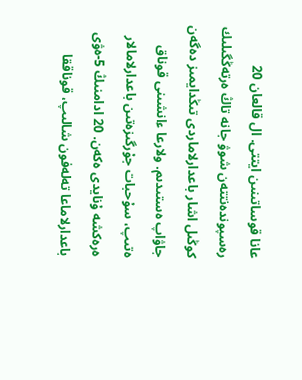عانا قوساتىنىن ايتتى. ال قالعان 20 رەسپوندەنتتەن شوۋ جانە تاڭ ەرتەڭگىلىك كوڭىل اشار باعدارلاماردى تىڭدايمىز دەگەن جاۋاپ ەستىدىم. ولارعا ءانشىنى قوناق ەتىپ، سۇحبات جۇرگىزەتىن باعدارلامالار ەرەكشە ۇنايدى ەكەن. 20 ادامنىڭ 5-ەۋى باعدارلاماعا تەلەفون شالىپ، قوناققا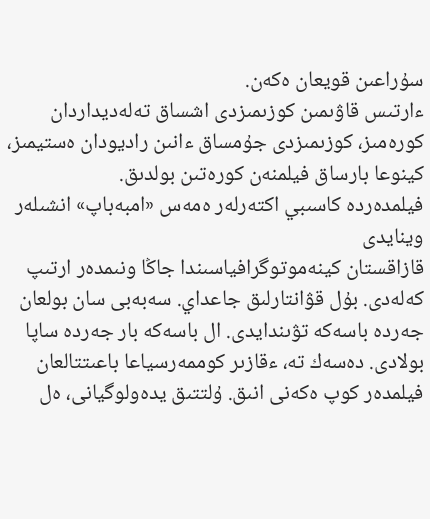سۇراعىن قويعان ەكەن.
ءارتىس قاۋىمىن كوزىمىزدى اشساق تەلەديداردان كورەمىز، كوزىمىزدى جۇمساق ءانىن راديودان ەستيمىز، كينوعا بارساق فيلمنەن كورەتىن بولدىق.
فيلمدەردە كاسىبي اكتەرلەر ەمەس «امبەباپ» انشىلەر وينايدى
قازاقستان كينەموتوگرافياسىندا جاڭا ونىمدەر ارتىپ كەلەدى. بۇل قۋانتارلىق جاعداي. سەبەبى سان بولعان جەردە باسەكە تۋىندايدى. ال باسەكە بار جەردە ساپا بولادى. دەسەك تە، ءقازىر كوممەرسياعا باعىتتالعان فيلمدەر كوپ ەكەنى انىق. ۇلتتىق يدەولوگيانى، ەل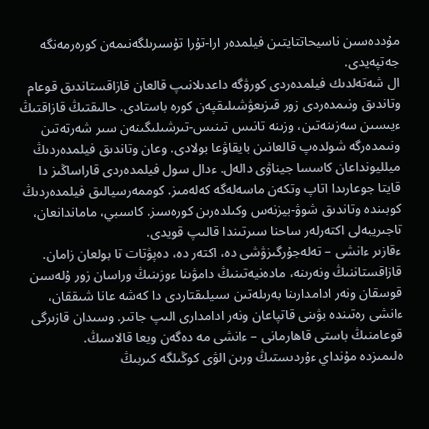مۇددەسىن ناسيحاتتايتىن فيلمدەر ارا-تۇرا تۇسىرىلگەنىمەن كورەرمەنگە جەتپەيدى.
ال شەتەلدىك فيلمدەردى كورۋگە داعدىلانىپ قالعان قازاقستاندىق قوعام وتاندىق ونىمدەردى زور قىزىعۋشىلىقپەن كورە باستادى. حالىقتىڭ قازاقتىڭ ءيىسىن سەزىنەتىن، وزىنە تانىس تىنىس-تىرشىلىگىنەن سىر شەرتەتىن ونىمدەرگە شولدەپ قالعانىن بايقاۋعا بولادى. وعان وتاندىق فيلمدەردىڭ ميلليونداعان كاسسا جيناۋى دالەل. ءدال سول فيلمدەردى قاراساڭىز دا قايتا جوعارىدا اتاپ وتكەن ماسەلەگە كەلەمىز. كوممەرسيالىق فيلمدەردىڭ كوبىندە وتاندىق شوۋ-بيزنەس وكىلدەرىن كورەسىز. كاسىبي، ماماندانعان، تاجىريبەلى اكتەرلەر ساحنا سىرتىندا قالىپ قويدى.
ءقازىر ءانشى – تەلەجۇرگىزۋشى دە، اكتەر دە، دەپۋتات تا بولعان زامان. قازاقستاننىڭ ونەرىنە، مادەنيەتىنىڭ دامۋىنا ءوزىنىڭ وراسان زور ۇلەسىن قوسقان ونەر ادامدارىنا بەرىلەتىن سىيلىقتاردى دا كەشە عانا شىققان، ءانشى رەتىندە بۋىنى قاتپاعان ونەر ادامدارى الىپ جاتىر. وسىدان قازىرگى قوعامنىڭ باستى قاھارمانى – ءانشى مە دەگەن ويعا قالاسىڭ.
ەلىمىزدە مۇنداي ءۇردىستىڭ ورىن الۋى كوڭىلگە كىربىڭ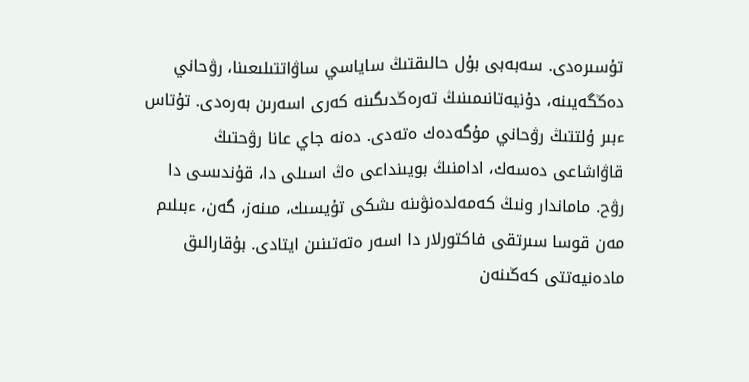تۇسىرەدى. سەبەبى بۇل حالىقتىڭ ساياسي ساۋاتتىلىعىنا، رۋحاني دەڭگەيىنە، دۇنيەتانىمىنىڭ تەرەڭدىگىنە كەرى اسەرىن بەرەدى. تۇتاس ءبىر ۇلتتىڭ رۋحاني مۇگەدەك ەتەدى. دەنە جاي عانا رۋحتىڭ قاۋاشاعى دەسەك، ادامنىڭ بويىنداعى ەڭ اسىلى دا، قۇندىسى دا رۋح. ماماندار ونىڭ كەمەلدەنۋىنە ىشكى تۇيسىك، مىنەز، گەن، ءبىلىم مەن قوسا سىرتقى فاكتورلار دا اسەر ەتەتىنىن ايتادى. بۇقارالىق مادەنيەتتى كەڭىنەن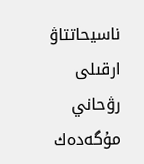ناسيحاتتاۋ ارقىلى رۋحاني مۇگەدەك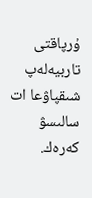ۇرپاقتى تاربيەلەپ شىقپاۋعا ات سالىسۋ كەرەك.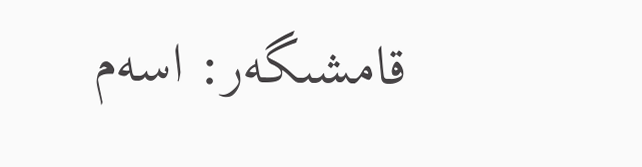قامشىگەر: اسەم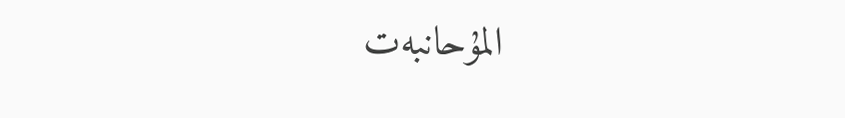المۇحانبەت